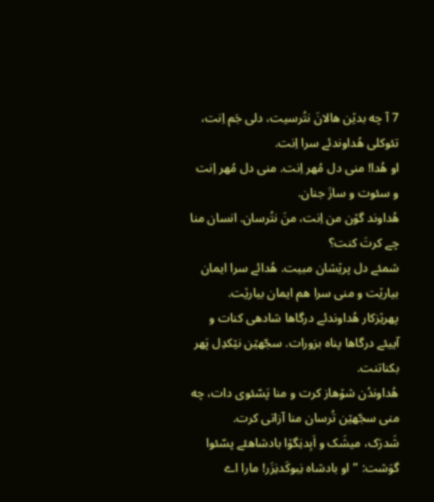7 آ چه بدێن هالانَ نتُرسیت، دلی جَم اِنت، تئوکلی هُداوندئے سرا اِنت.
او هُدا! منی دل مُهر اِنت. منی دل مُهر اِنت و سئوت و سازَ جنان.
هُداوند گۆن من اِنت، منَ نتُرسان. انسان منا چے کرتَ کنت؟
شمئے دل پرێشان مبیت. هُدائے سرا ایمان بیارێت و منی سرا هم ایمان بیارێت.
پهرێزکار هُداوندئے درگاها شادهی کنات و آییئے درگاها پناه بزورات. سجّهێن نێکدِل پَهر بکناتنت.
هُداوندُن شۆهاز کرت و منا پَسّئوی دات، چه منی سجّهێن تُرسان منا آزاتی کرت.
شَدرَک، میشَک و اَبِدنِگۆا بادشاهئے پسّئوا گوَشت: ”او بادشاه نِبوکَدنِزَر! مارا اے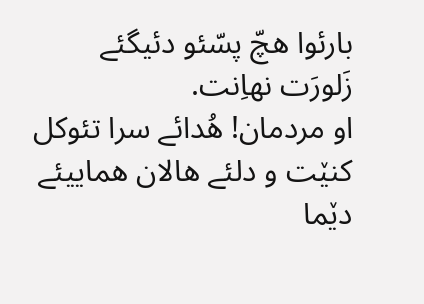بارئوا هچّ پسّئو دئیگئے زَلورَت نهاِنت.
او مردمان! هُدائے سرا تئوکل کنێت و دلئے هالان هماییئے دێما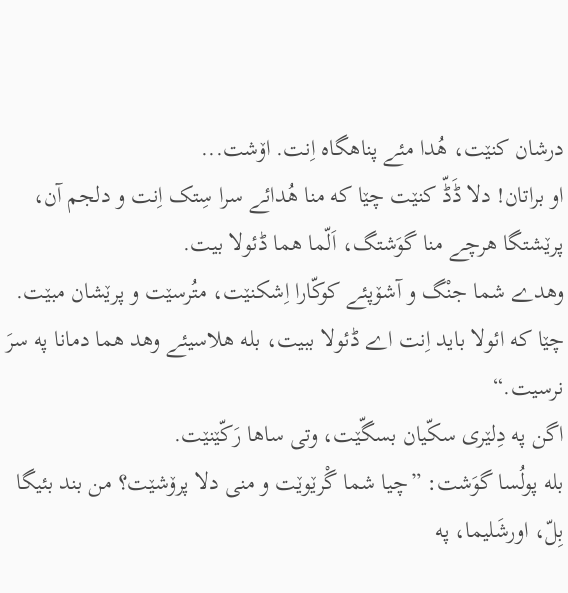درشان کنێت، هُدا مئے پناهگاه اِنت. اۆشت...
او براتان! دلا ڈَڈّ کنێت چێا که منا هُدائے سرا سِتک اِنت و دلجم آن، پرێشتگا هرچے منا گوَشتگ، اَلّما هما ڈئولا بیت.
وهدے شما جنْگ و آشۆپئے کوکّارا اِشکنێت، متُرسێت و پرێشان مبێت. چێا که ائولا باید اِنت اے ڈئولا ببیت، بله هلاسیئے وهد هما دمانا په سرَ نرسیت.“
اگن په دِلێری سکّیان بسگّێت، وتی ساها رَکّێنێت.
بله پولُسا گوَشت: ”چیا شما گْرێوێت و منی دلا پرۆشێت؟ من بند بئیگا بِلّ، اورشَلیما، په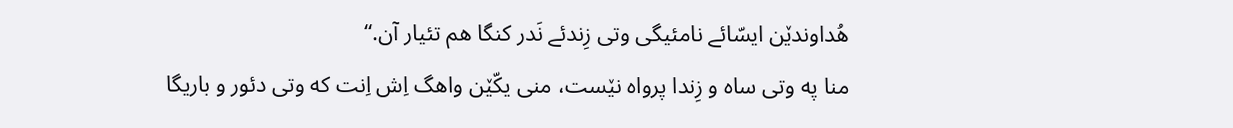هُداوندێن ایسّائے نامئیگی وتی زِندئے نَدر کنگا هم تئیار آن.“
منا په وتی ساه و زِندا پرواه نێست، منی یکّێن واهگ اِش اِنت که وتی دئور و باریگا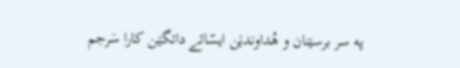په سر برسێنان و هُداوندێن ایسّائے داتگێن کارا سَرجم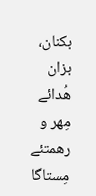بکنان، بزان هُدائے مِهر و رهمتئے مِستاگا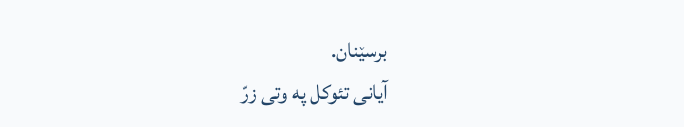برسێنان.
آیانی تئوکل په وتی زرّ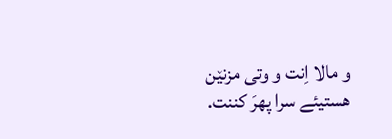و مالا اِنت و وتی مزنێن هستیئے سرا پهرَ کننت.